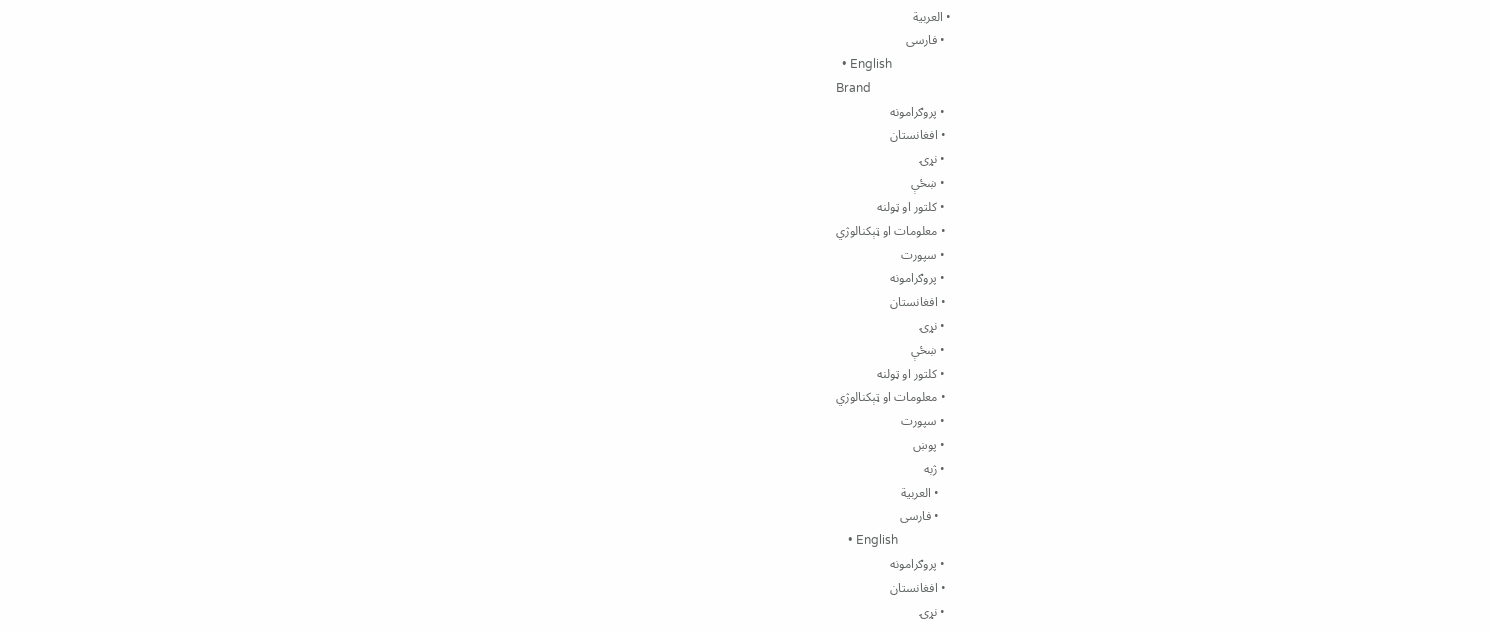• العربية
  • فارسی
  • English
Brand
  • پروګرامونه
  • افغانستان
  • نړۍ
  • ښځې
  • کلتور او ټولنه
  • معلومات او ټېکنالوژي
  • سپورت
  • پروګرامونه
  • افغانستان
  • نړۍ
  • ښځې
  • کلتور او ټولنه
  • معلومات او ټېکنالوژي
  • سپورت
  • پوښ
  • ژبه
    • العربية
    • فارسی
    • English
  • پروګرامونه
  • افغانستان
  • نړۍ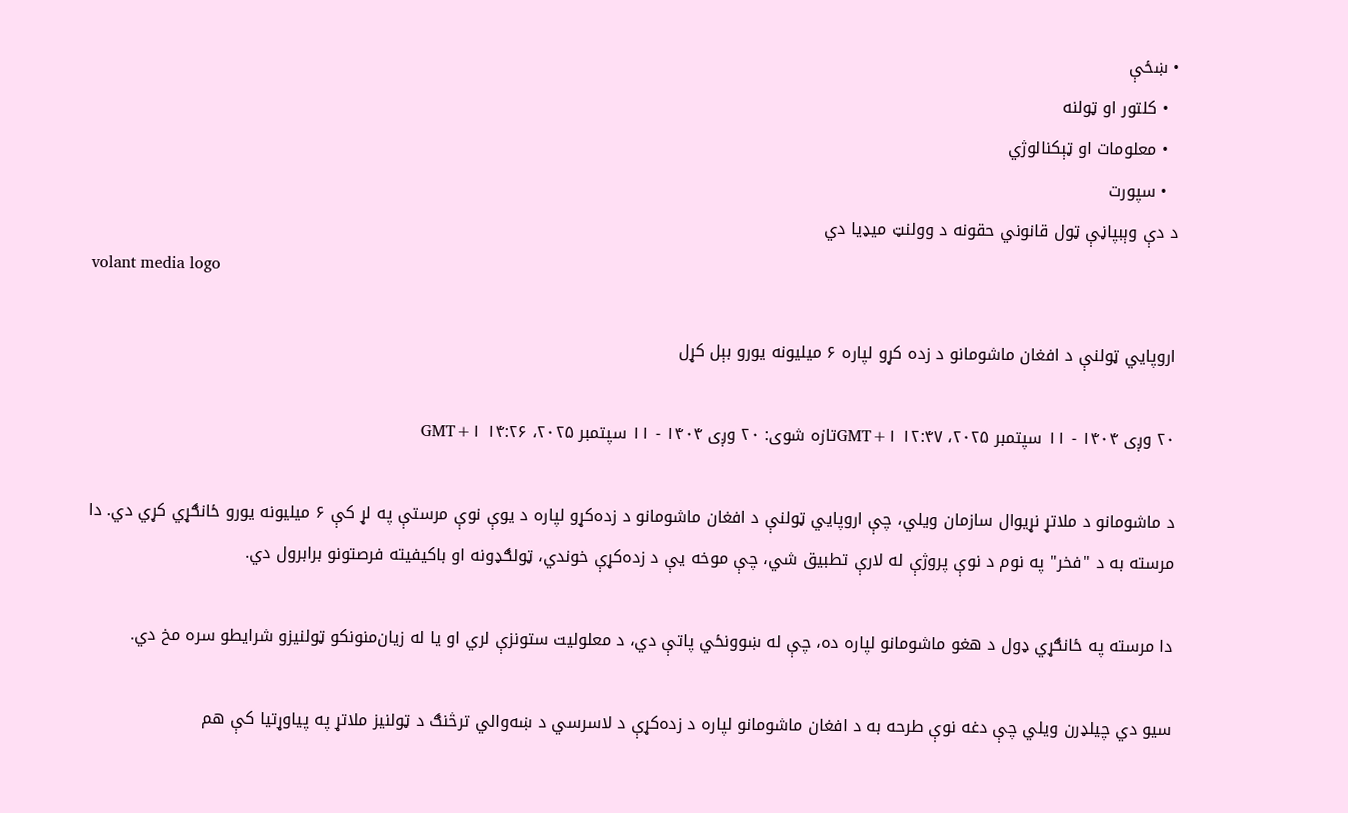• ښځې
  • کلتور او ټولنه
  • معلومات او ټېکنالوژي
  • سپورت
د دې وېبپاڼې ټول قانوني حقونه د وولنټ میډیا دي
volant media logo

اروپایي ټولنې د افغان ماشومانو د زده‌ کړو لپاره ۶ میلیونه یورو بېل کړل

۲۰ وږی ۱۴۰۴ - ۱۱ سپتمبر ۲۰۲۵، ۱۲:۴۷ GMT+۱تازه شوی: ۲۰ وږی ۱۴۰۴ - ۱۱ سپتمبر ۲۰۲۵، ۱۴:۲۶ GMT+۱

د ماشومانو د ملاتړ نړیوال سازمان ویلي، چې اروپایي ټولنې د افغان ماشومانو د زده‌کړو لپاره د یوې نوې مرستې په لړ کې ۶ میلیونه یورو ځانګړي کړي دي. دا مرسته به د "فخر" په نوم د نوې پروژې له لارې تطبیق شي، چې موخه یې د زده‌کړې خوندي، ټولګډونه او باکیفیته فرصتونو برابرول دي.

دا مرسته په ځانګړي ډول د هغو ماشومانو لپاره ده، چې له ښوونځي پاتې دي، د معلولیت ستونزې لري او یا له زیان‌منونکو ټولنیزو شرایطو سره مخ دي.

سیو دي چیلډرن ویلي چې دغه نوې طرحه به د افغان ماشومانو لپاره د زده‌کړې د لاسرسي د ښه‌والي ترڅنګ د ټولنیز ملاتړ په پیاوړتیا کې هم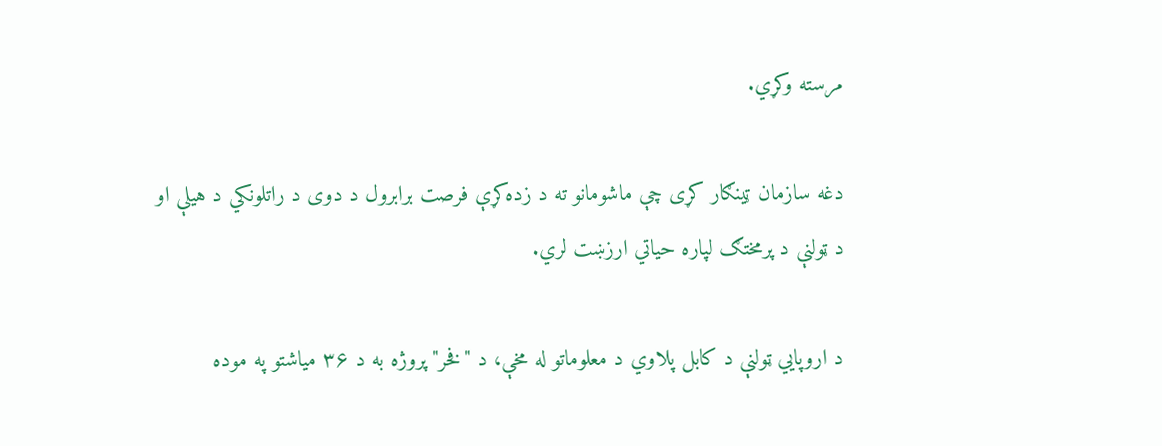مرسته وکړي.

دغه سازمان ټینګار کړی چې ماشومانو ته د زده‌کړې فرصت برابرول د دوی د راتلونکي د هیلې او د ټولنې د پرمختګ لپاره حیاتي ارزښت لري.

د اروپایي ټولنې د کابل پلاوي د معلوماتو له مخې، د "فخر" پروژه به د ۳۶ میاشتو په موده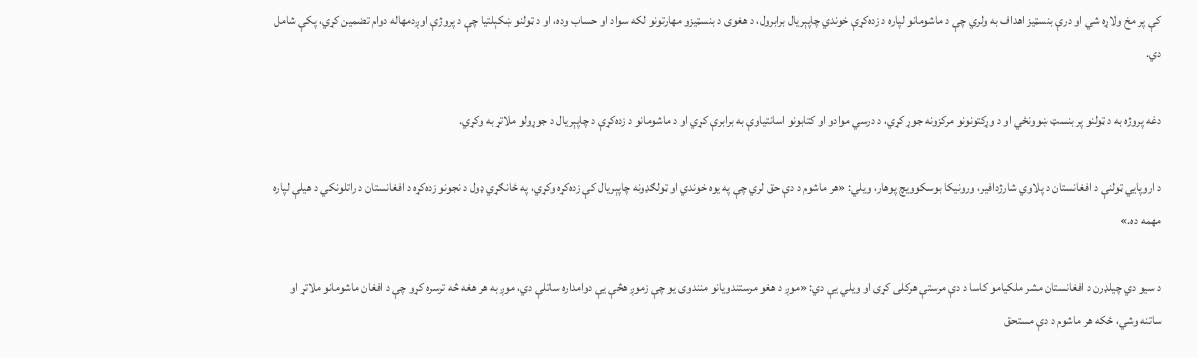کې پر مخ ولاړه شي او درې بنسټیز اهداف به ولري چې د ماشومانو لپاره د زده‌کړې خوندي چاپېریال برابرول، د هغوی د بنسټیزو مهارتونو لکه سواد او حساب وده، او د ټولنو ښکېلتیا چې د پروژې اوږدمهاله دوام تضمین کړي، پکې شامل دي.

دغه پروژه به د ټولنو پر بنسټ ښوونځي او د وړکتونونو مرکزونه جوړ کړي، د درسي موادو او کتابونو اسانتیاوې به برابرې کړي او د ماشومانو د زده‌کړې د چاپېریال د جوړولو ملاتړ به وکړي.

د اروپایي ټولنې د افغانستان د پلاوي شارژدافیر، ورونیکا بوسکوویچ پوهار، ویلي: «هر ماشوم د دې حق لري چې په یوه خوندي او ټولګډونه چاپېریال کې زده‌کړه وکړي، په ځانګړي ډول د نجونو زده‌کړه د افغانستان د راتلونکي د هیلې لپاره مهمه ده.»

د سیو دي چیلډرن د افغانستان مشر ملکیامو کاسا د دې مرستې هرکلی کړی او ویلي یې دي: «موږ د هغو مرستندویانو منندوی یو چې زموږ هڅې یې دوامداره ساتلې دي، موږ به هر هغه څه ترسره کړو چې د افغان ماشومانو ملاتړ او ساتنه وشي، ځکه هر ماشوم د دې مستحق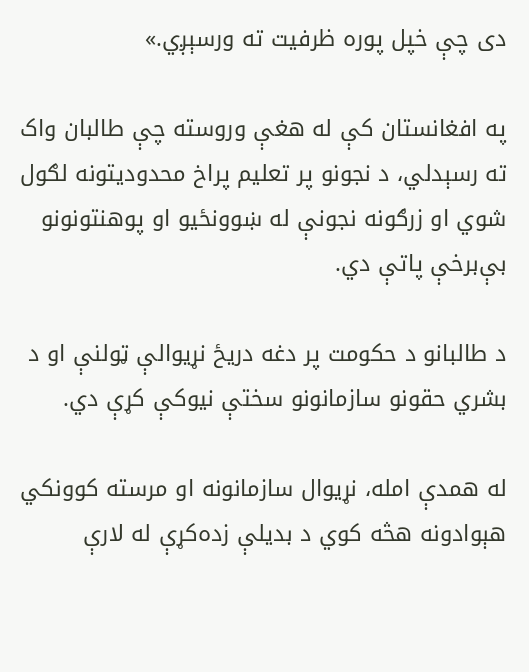دی چې خپل پوره ظرفیت ته ورسېږي.»

په افغانستان کې له هغې وروسته چې طالبان واک ته رسېدلي، د نجونو پر تعلیم پراخ محدودیتونه لګول شوي او زرګونه نجونې له ښوونځیو او پوهنتونونو بې‌برخې پاتې دي.

د طالبانو د حکومت پر دغه دریځ نړیوالې ټولنې او د بشري حقونو سازمانونو سختې نیوکې کړې دي.

له همدې امله، نړیوال سازمانونه او مرسته کوونکي هېوادونه هڅه کوي د بدیلې زده‌کړې له لارې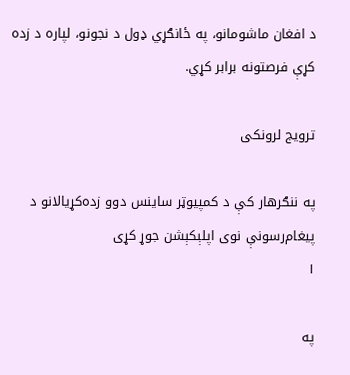د افغان ماشومانو، په ځانګړي ډول د نجونو، لپاره د زده‌ کړې فرصتونه برابر کړي.

ترویج لرونکی

په ننګرهار کې د کمپیوټر ساینس دوو زده‌کړیالانو د پیغام‌رسونې نوی اپلېکېشن جوړ کړی
۱

په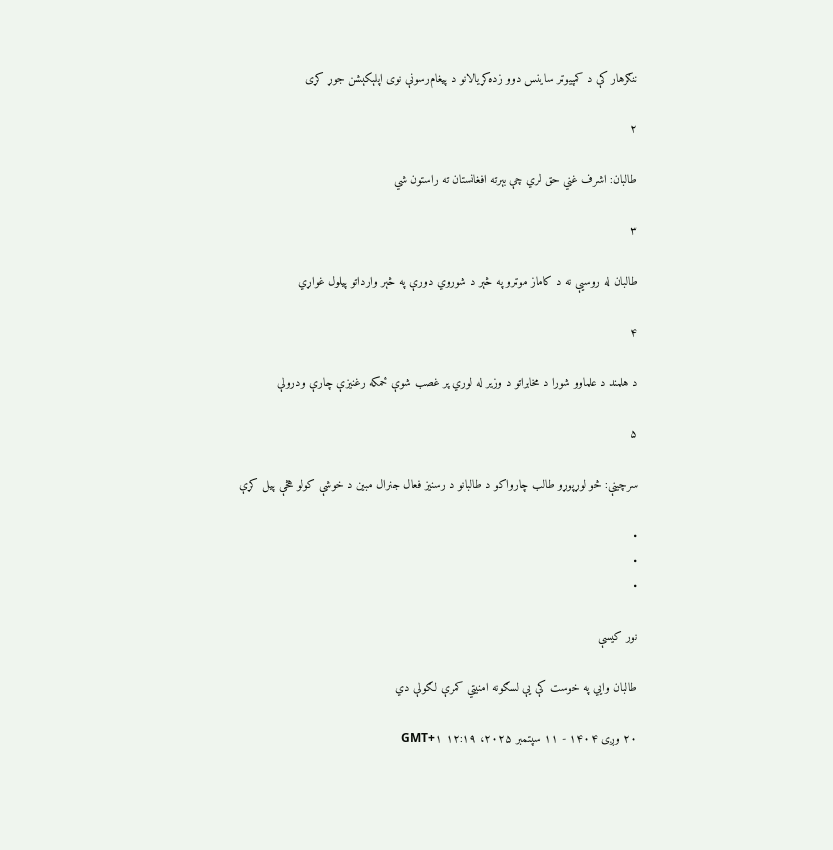ننګرهار کې د کمپیوټر ساینس دوو زده‌کړیالانو د پیغام‌رسونې نوی اپلېکېشن جوړ کړی

۲

طالبان: اشرف غني حق لري چې بېرته افغانستان ته راستون شي

۳

طالبان له روسیې نه د کاماز موټرو په څېر د شوروي دورې په څېر وارداتو پیلول غواړي

۴

د هلمند د علماوو شورا د مخابراتو د وزیر له لوري پر غصب شوې ځمکه رغنیزې چارې ودرولې

۵

سرچینې: څو لوړپوړو طالب چارواکو د طالبانو د رسنیز فعال جنرال مبین د خوشې کولو هڅې پیل کړې

•
•
•

نور کیسې

طالبان وايي په خوست کې یې لسګونه امنیتي کمرې لګولې دي

۲۰ وږی ۱۴۰۴ - ۱۱ سپتمبر ۲۰۲۵، ۱۲:۱۹ GMT+۱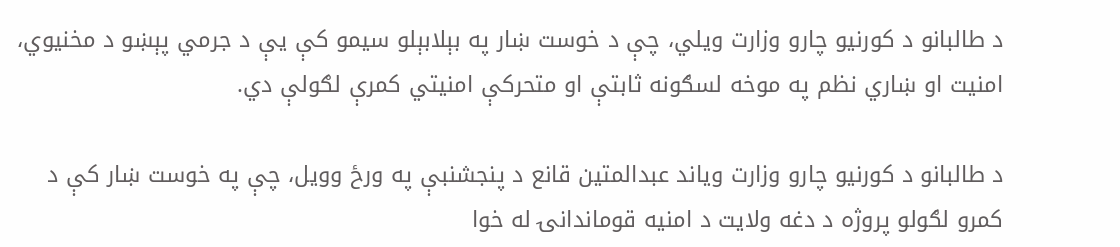د طالبانو د کورنیو چارو وزارت ویلي، چې د خوست ښار په بېلابېلو سیمو کې یې د جرمي پېښو د مخنیوي، امنیت او ښاري نظم په موخه لسګونه ثابتې او متحرکې امنیتي کمرې لګولې دي.

د طالبانو د کورنیو چارو وزارت ویاند عبدالمتین قانع د پنجشنبې په ورځ وویل، چې په خوست ښار کې د کمرو لګولو پروژه د دغه ولایت د امنیه قوماندانۍ له خوا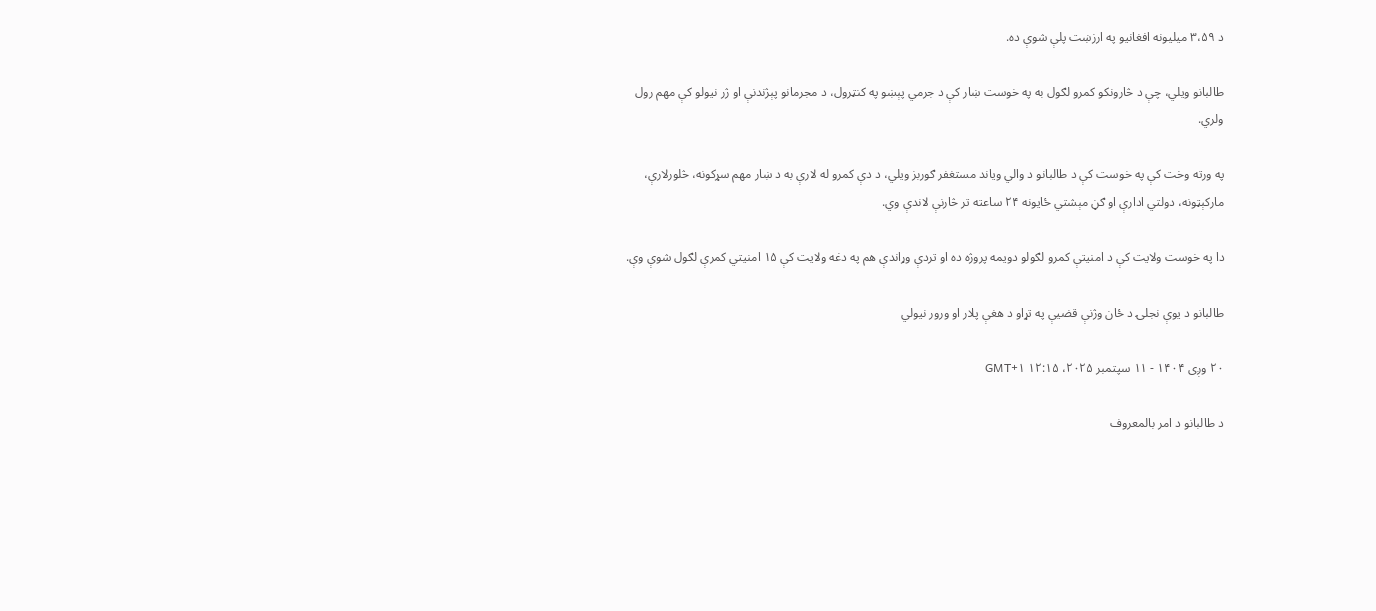د ۳،۵۹ میلیونه افغانیو په ارزښت پلې شوې ده.

طالبانو ویلي، چې د څارونکو کمرو لګول به په خوست ښار کې د جرمي پېښو په کنټرول، د مجرمانو پېژندنې او ژر نیولو کې مهم رول ولري.

په ورته وخت کې په خوست کې د طالبانو د والي ویاند مستغفر ګوربز ویلي، د دې کمرو له لارې به د ښار مهم سړکونه، څلورلارې، مارکېټونه، دولتي ادارې او ګڼ مېشتي ځایونه ۲۴ ساعته تر څارنې لاندې وي.

دا په خوست ولایت کې د امنیتې کمرو لګولو دویمه پروژه ده او تردې وړاندې هم په دغه ولایت کې ۱۵ امنیتي کمرې لګول شوې وې.

طالبانو د یوې نجلۍ د ځان وژنې قضیې په تړاو د هغې پلار او ورور نیولي

۲۰ وږی ۱۴۰۴ - ۱۱ سپتمبر ۲۰۲۵، ۱۲:۱۵ GMT+۱

د طالبانو د امر بالمعروف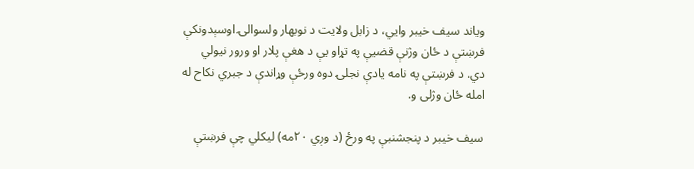ویاند سیف خیبر وایي، د زابل ولایت د نوبهار ولسوالۍ اوسېدونکې فرښتې د ځان وژنې قضیې په تړاو یې د هغې پلار او ورور نیولي دي. د فرښتې په نامه یادې نجلۍ دوه ورځې وړاندې د جبري نکاح له امله ځان وژلی و.

سیف خیبر د پنجشنبې په ورځ (د وږي ۲۰مه) لیکلي چې فرښتې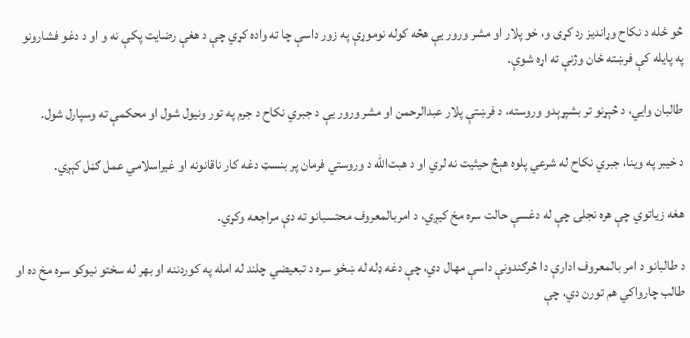څو ځله د نکاح وړاندیز رد کړی و، خو پلار او مشر ورور یې هڅه کوله نوموړې په زور داسې چا ته واده کړي چې د هغې رضایت پکې نه و او د دغو فشارونو په پایله کې فرښته ځان وژنې ته اړه شوې.

طالبان وايي، د څېړنو تر بشپړېدو وروسته، د فرښتې پلار عبدالرحمن او مشر ورور یې د جبري نکاح د جرم په تور ونیول شول او محکمې ته وسپارل شول.

د خیبر په وینا، جبري نکاح له شرعي پلوه هېڅ حیثیت نه لري او د هبت‌الله د وروستي فرمان پر بنسټ دغه کار ناقانونه او غیراسلامي عمل ګڼل کېږي.

هغه زیاتوي چې هره نجلۍ چې له دغسې حالت سره مخ کیږي، د امربالمعروف محتسبانو ته دې مراجعه وکړي.

د طالبانو د امر بالمعروف ادارې دا څرګندونې داسې مهال دي، چې دغه ډله له ښځو سره د تبعیضي چلند له امله په کوردننه او بهر له سختو نیوکو سره مخ ده او طالب چارواکي هم تورن دي، چې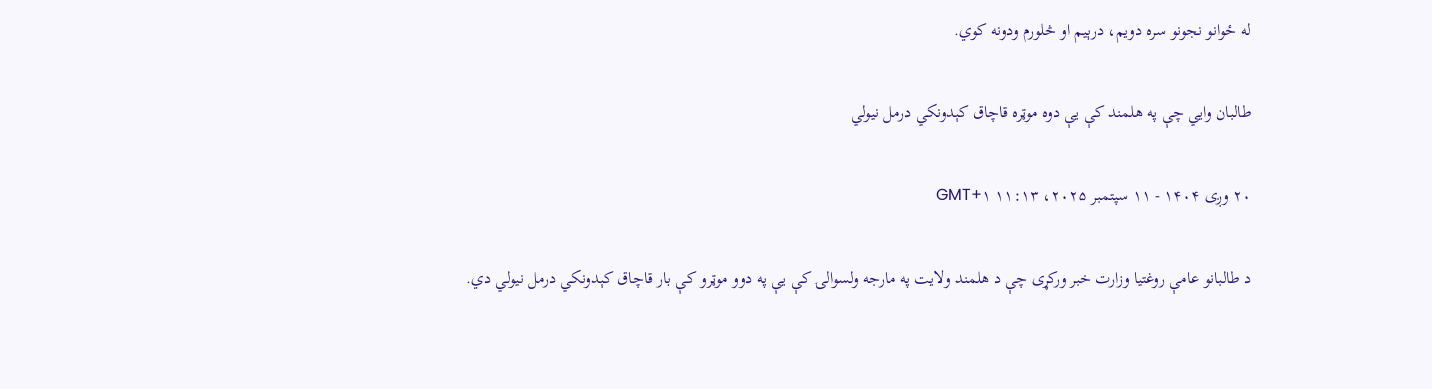له ځوانو نجونو سره دویم، درېیم او څلورم ودونه کوي.

طالبان وايي چې په هلمند کې یې دوه موټره قاچاق کېدونکي درمل نیولي

۲۰ وږی ۱۴۰۴ - ۱۱ سپتمبر ۲۰۲۵، ۱۱:۱۳ GMT+۱

د طالبانو عامې روغتیا وزارت خبر ورکړی چې د هلمند ولایت په مارجه ولسوالۍ کې یې په دوو موټرو کې بار قاچاق کېدونکي درمل نیولي دي.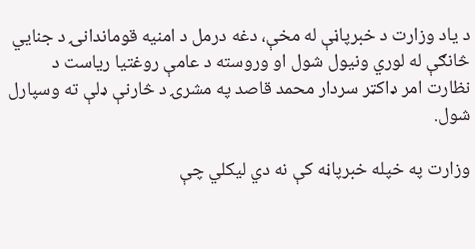د یاد وزارت د خبرپاڼې له مخې، دغه درمل د امنیه قوماندانۍ د جنایي څانګې له لوري ونیول شول او وروسته د عامې روغتیا ریاست د نظارت امر ډاکټر سردار محمد قاصد په مشرۍ د څارنې ډلې ته وسپارل شول.

وزارت په خپله خبرپاڼه کې نه دي لیکلي چې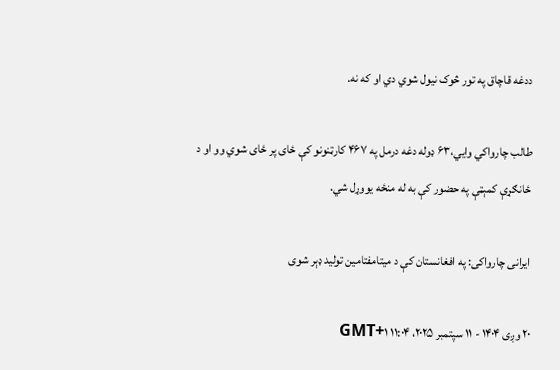ددغه قاچاق په تور څوک نیول شوي دي او که نه.

طالب چارواکي وايي،۶۳ ډوله دغه درمل په ۴۶۷ کارټنونو کې ځای پر ځای شوي وو او د ځانګړې کمېټې په حضور کې به له منځه یووړل شي.

ایرانی چارواکی: په افغانستان کې د میتامفتامین تولید ډېر شوی

۲۰ وږی ۱۴۰۴ - ۱۱ سپتمبر ۲۰۲۵، ۱۱:۰۴ GMT+۱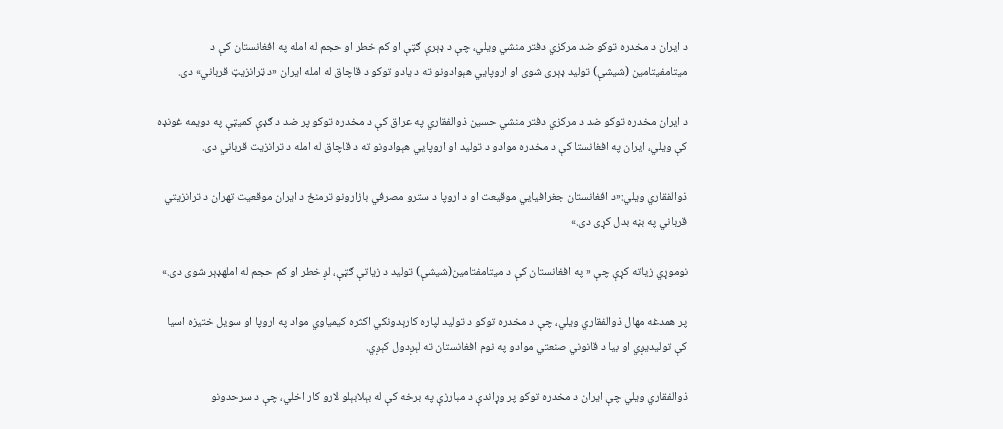د ایران د مخدره توکو ضد مرکزي دفتر منشي ویلي، چې د ډېرې ګټې او کم خطر او حجم له امله په افغانستان کې د میتامفیتامین (شیشې) تولید ډېری شوی او اروپايي هېوادونو ته د یادو توکو د قاچاق له امله ایران «د ټرانزیټ قرباني» دی.

د ایران مخدره توکو ضد د مرکزي دفتر منشي حسین ذوالفقاري په عراق کې د مخدره توکو پر ضد د ګډې کمیټې په دویمه غونډه کې ویلي، ایران په افغانستا کې د مخدره موادو د تولید او اروپايي هېوادونو ته د قاچاق له امله د ترانزیت قرباني دی.

ذوالفقاري ویلي:«د افغانستان جغرافیايي موقیعت او د اروپا د سترو مصرفي بازارونو ترمنځ د ایران موقعیت تهران د ترانزیتي قرباني په بڼه بدل کړی دی.»

نوموړي زیاته کړې چې « په افغانستان کې د میتامفتامین(شیشې) تولید د زیاتې ګټې، لږ خطر او کم حجم له املهډېر شوی دی.»

پر همدغه مهال ذوالفقاري ویلي، چې د مخدره توکو د تولید لپاره کارېدونکي اکثره کیمیاوي مواد په اروپا او سویل ختیزه اسیا کې تولیدیږي او بیا د قانوني صنعتي موادو په نوم افغانستان ته لېږدول کېږي.

ذوالفقاري ویلي چې ایران د مخدره توکو پر وړاندې د مبارزې په برخه کې له بېلابېلو لارو کار اخلي، چې د سرحدونو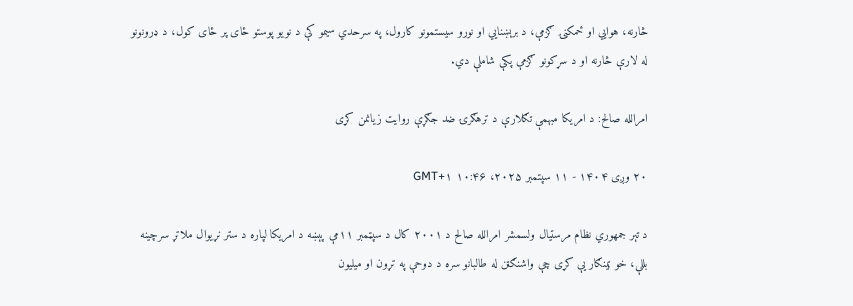څارنه، هوايي او ځمکنۍ ګزمې، د برېښنايي او نورو سیستمونو کارول، په سرحدي سیمو کې د نویو پوستو ځای پر ځای کول، د ډرونونو له لارې څارنه او د سړکونو ګزمې پکې شاملې دي.

امرالله صالح: د امریکا مبهمې تګلارې د ترهګرۍ ضد جګړې روایت زیانمن کړی

۲۰ وږی ۱۴۰۴ - ۱۱ سپتمبر ۲۰۲۵، ۱۰:۴۶ GMT+۱

د تېر جمهوري نظام مرستیال ولسمشر امرالله صالح د ۲۰۰۱ کال د سپټمبر ۱۱مې پېښه د امریکا لپاره د ستر نړیوال ملاتړ سرچینه بللې، خو ټینګار یې کړی چې واشنګټن له طالبانو سره د دوحې په تړون او میلیون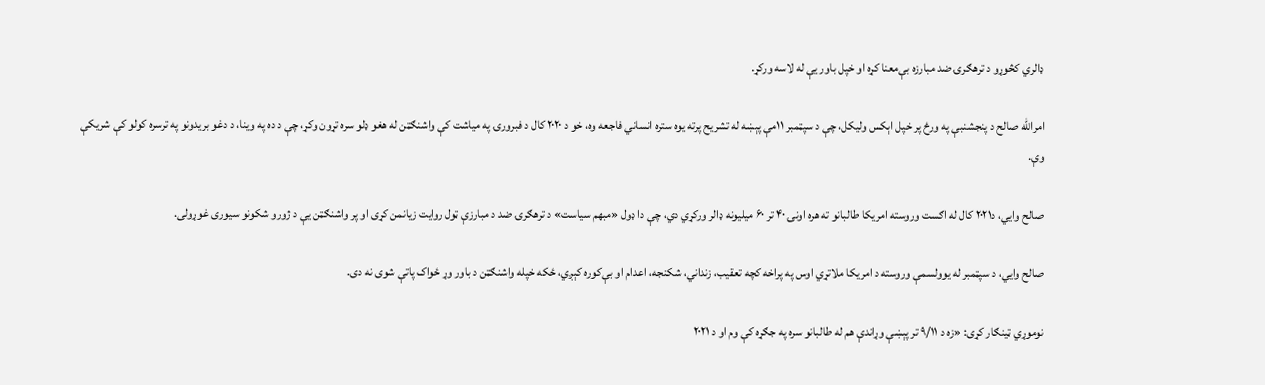ډالري کڅوړو د ترهګرۍ ضد مبارزه بې‌معنا کړه او خپل باور یې له لاسه ورکړ.

امرالله صالح د پنجشنبې په ورځ پر خپل اېکس ولیکل، چې د سپټمبر ۱۱مې پېښه له تشریح پرته یوه ستره انساني فاجعه وه، خو د ۲۰۲۰ کال د فبرورۍ په میاشت کې واشنګټن له هغو ډلو سره تړون وکړ، چې د ده په وینا، د دغو بریدونو په ترسره کولو کې شریکې وې.

صالح وايي، د۲۰۲۱ کال له اګست وروسته امریکا طالبانو ته هره اونۍ ۴۰ تر ۶۰ میلیونه ډالر ورکړي دي، چې دا ډول «مبهم سیاست» د ترهګرۍ ضد د مبارزې ټول روایت زیانمن کړی او پر واشنګټن یې د ژورو شکونو سیوری غوړولی.

صالح وايي، د سپټمبر له یوولسمې وروسته د امریکا ملاتړي اوس په پراخه کچه تعقیب، زنداني، شکنجه، اعدام او بې‌کوره کېږي، ځکه خپله واشنګټن د باور وړ ځواک پاتې شوی نه دی.

نوموړي ټینګار کړی: «زه د ۹/۱۱ تر پېښې وړاندې هم له طالبانو سره په جګړه کې وم او د ۲۰۲۱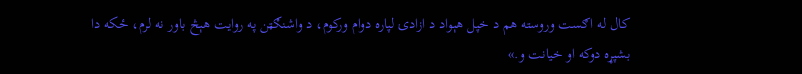کال له اګست وروسته هم د خپل هېواد د ازادۍ لپاره دوام ورکوم، د واشنګټن په روایت هېڅ باور نه لرم، ځکه دا بشپړه دوکه او خیانت و.»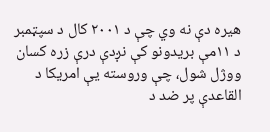هیره دې نه وي چې د ۲۰۰۱ کال د سپټمبر د ۱۱مې بریدونو کې نږدې درې زره کسان ووژل شول، چې وروسته یې امریکا د القاعدې پر ضد د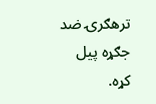ترهګرۍ ضد جګړه پیل کړه.